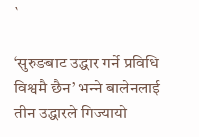`

‘सुरुङबाट उद्धार गर्ने प्रविधि विश्वमै छैन’ भन्‍ने बालेनलाई तीन उद्धारले गिज्यायो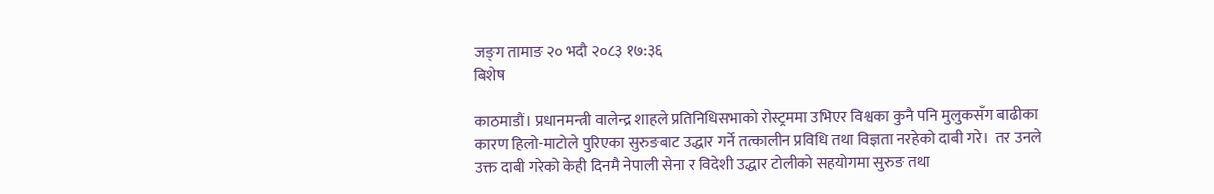जङ्‌ग तामाङ २० भदौ २०८३ १७:३६
बिशेष

काठमाडौं। प्रधानमन्त्री वालेन्द्र शाहले प्रतिनिधिसभाको रोस्ट्रममा उभिएर विश्वका कुनै पनि मुलुकसँग बाढीका कारण हिलो-माटोले पुरिएका सुरुङबाट उद्धार गर्ने तत्कालीन प्रविधि तथा विज्ञता नरहेको दाबी गरे।  तर उनले उक्त दाबी गरेको केही दिनमै नेपाली सेना र विदेशी उद्धार टोलीको सहयोगमा सुरुङ तथा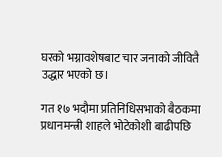घरको भग्नावशेषबाट चार जनाको जीवितै उद्धार भएको छ।

गत १७ भदौमा प्रतिनिधिसभाको बैठकमा प्रधानमन्त्री शाहले भोटेकोशी बाढीपछि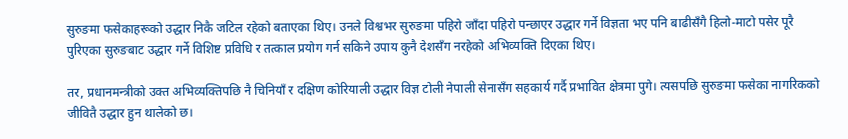सुरुङमा फसेकाहरूको उद्धार निकै जटिल रहेको बताएका थिए। उनले विश्वभर सुरुङमा पहिरो जाँदा पहिरो पन्छाएर उद्धार गर्ने विज्ञता भए पनि बाढीसँगै हिलो-माटो पसेर पूरै पुरिएका सुरुङबाट उद्धार गर्ने विशिष्ट प्रविधि र तत्काल प्रयोग गर्न सकिने उपाय कुनै देशसँग नरहेको अभिव्यक्ति दिएका थिए।

तर, प्रधानमन्त्रीको उक्त अभिव्यक्तिपछि नै चिनियाँ र दक्षिण कोरियाली उद्धार विज्ञ टोली नेपाली सेनासँग सहकार्य गर्दै प्रभावित क्षेत्रमा पुगे। त्यसपछि सुरुङमा फसेका नागरिकको जीवितै उद्धार हुन थालेको छ।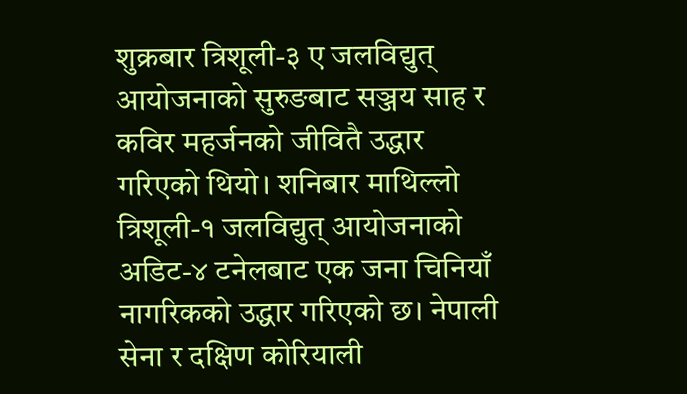शुक्रबार त्रिशूली-३ ए जलविद्युत् आयोजनाको सुरुङबाट सञ्जय साह र कविर महर्जनको जीवितै उद्धार गरिएको थियो। शनिबार माथिल्लो त्रिशूली-१ जलविद्युत् आयोजनाको अडिट-४ टनेलबाट एक जना चिनियाँ नागरिकको उद्धार गरिएको छ। नेपाली सेना र दक्षिण कोरियाली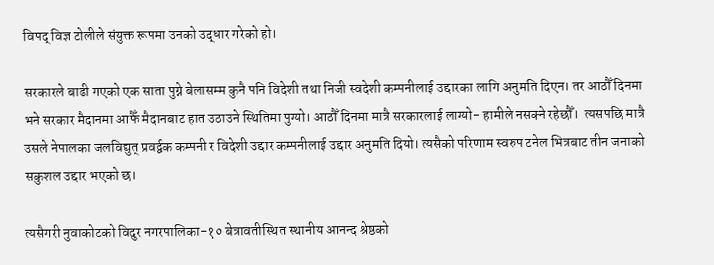विपद् विज्ञ टोलीले संयुक्त रूपमा उनको उद्धार गरेको हो।

सरकारले बाढी गएको एक साता पुग्ने बेलासम्म कुनै पनि विदेशी तथा निजी स्वदेशी कम्पनीलाई उद्दारका लागि अनुमति दिएन। तर आठौँ दिनमा भने सरकार मैदानमा आफैँ मैदानबाट हात उठाउने स्थितिमा पुग्यो। आठौँ दिनमा मात्रै सरकारलाई लाग्यो- हामीले नसक्ने रहेछौँ।  त्यसपछि मात्रै उसले नेपालका जलविद्युत् प्रवर्द्वक कम्पनी र विदेशी उद्दार कम्पनीलाई उद्दार अनुमति दियो। त्यसैको परिणाम स्वरुप टनेल भित्रबाट तीन जनाको सकुशल उद्दार भएको छ।

त्यसैगरी नुवाकोटको विदुर नगरपालिका-१० बेत्रावतीस्थित स्थानीय आनन्द श्रेष्ठको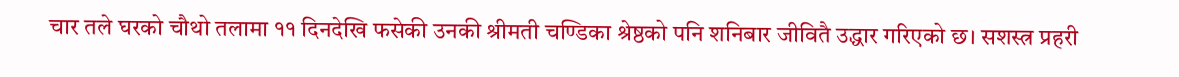चार तले घरको चौथो तलामा ११ दिनदेखि फसेकी उनकी श्रीमती चण्डिका श्रेष्ठको पनि शनिबार जीवितै उद्धार गरिएको छ। सशस्त्र प्रहरी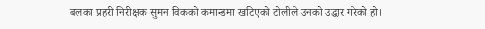बलका प्रहरी निरीक्षक सुमन विकको कमान्डमा खटिएको टोलीले उनको उद्धार गरेको हो।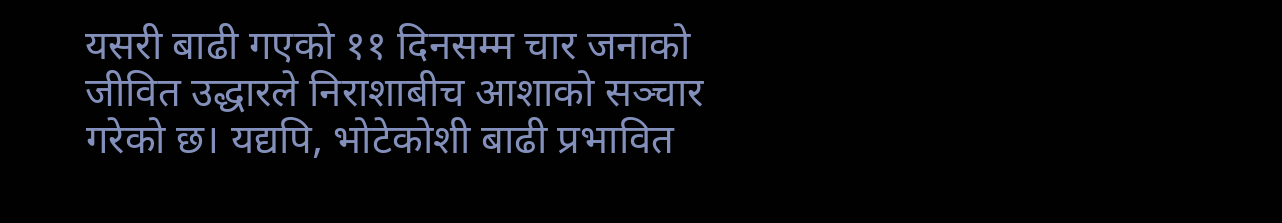यसरी बाढी गएको ११ दिनसम्म चार जनाको जीवित उद्धारले निराशाबीच आशाको सञ्चार गरेको छ। यद्यपि, भोटेकोशी बाढी प्रभावित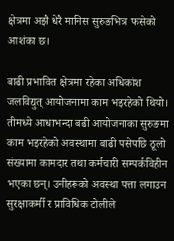क्षेत्रमा अझै धेरै मानिस सुरुङभित्र फसेको आशंका छ।

बाढी प्रभावित क्षेत्रमा रहेका अधिकांश जलविद्युत् आयोजनामा काम भइरहेको थियो। तीमध्ये आधाभन्दा बढी आयोजनाका सुरुङमा काम भइरहेको अवस्थामा बाढी पसेपछि ठूलो संख्यामा कामदार तथा कर्मचारी सम्पर्कविहीन भएका छन्। उनीहरूको अवस्था पत्ता लगाउन सुरक्षाकर्मी र प्राविधिक टोलीले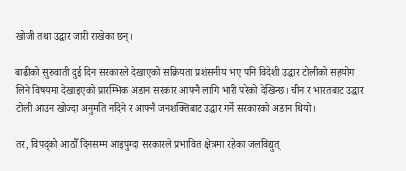खोजी तथा उद्धार जारी राखेका छन्।

बाढीको सुरुवाती दुई दिन सरकारले देखाएको सक्रियता प्रशंसनीय भए पनि विदेशी उद्धार टोलीको सहयोग लिने विषयमा देखाइएको प्रारम्भिक अडान सरकार आफ्नै लागि भारी परेको देखिन्छ। चीन र भारतबाट उद्धार टोली आउन खोज्दा अनुमति नदिने र आफ्नै जनशक्तिबाट उद्धार गर्ने सरकारको अडान थियो।

तर, विपद्को आठौँ दिनसम्म आइपुग्दा सरकारले प्रभावित क्षेत्रमा रहेका जलविद्युत्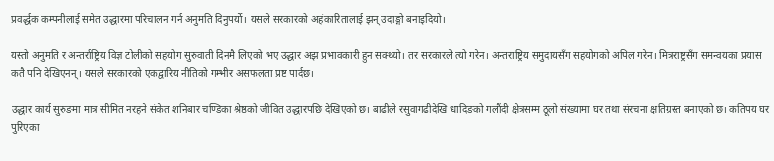प्रवर्द्धक कम्पनीलाई समेत उद्धारमा परिचालन गर्न अनुमति दिनुपर्यो। यसले सरकारको अहंकारितालाई झन् उदाङ्गो बनाइदियो।

यस्तो अनुमति र अन्तर्राष्ट्रिय विज्ञ टोलीको सहयोग सुरुवाती दिनमै लिएको भए उद्धार अझ प्रभावकारी हुन सक्थ्यो। तर सरकारले त्यो गरेन। अन्तराष्ट्रिय समुदायसँग सहयोगको अपिल गरेन। मित्रराष्ट्रसँग समन्वयका प्रयास कतै पनि देखिएनन्। यसले सरकारको एकद्वारिय नीतिको गम्भीर असफलता प्रष्ट पार्दछ।

उद्धार कार्य सुरुङमा मात्र सीमित नरहने संकेत शनिबार चण्डिका श्रेष्ठको जीवित उद्धारपछि देखिएको छ। बाढीले रसुवागढीदेखि धादिङको गलौंदी क्षेत्रसम्म ठूलो संख्यामा घर तथा संरचना क्षतिग्रस्त बनाएको छ। कतिपय घर पुरिएका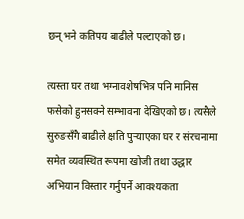छन् भने कतिपय बाढीले पल्टाएको छ।

त्यस्ता घर तथा भग्नावशेषभित्र पनि मानिस फसेको हुनसक्ने सम्भावना देखिएको छ। त्यसैले सुरुङसँगै बाढीले क्षति पुर्‍याएका घर र संरचनामा समेत व्यवस्थित रूपमा खोजी तथा उद्धार अभियान विस्तार गर्नुपर्ने आवश्यकता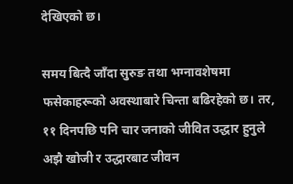देखिएको छ।

समय बित्दै जाँदा सुरुङ तथा भग्नावशेषमा फसेकाहरूको अवस्थाबारे चिन्ता बढिरहेको छ। तर, ११ दिनपछि पनि चार जनाको जीवित उद्धार हुनुले अझै खोजी र उद्धारबाट जीवन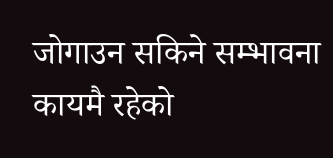जोगाउन सकिने सम्भावना कायमै रहेको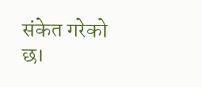संकेत गरेको छ।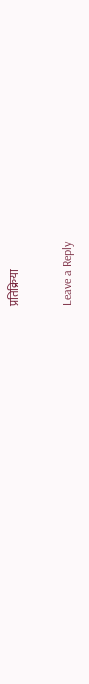प्रतिक्रिया

Leave a Reply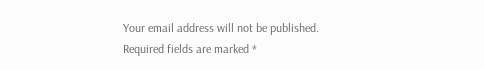Your email address will not be published. Required fields are marked *